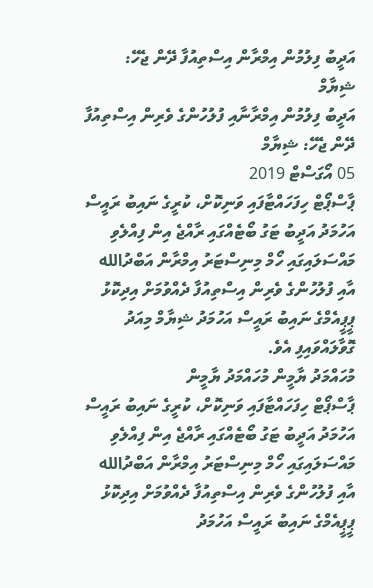އަދީބު ފިލުމުން އިމްރާން އިސްތިއުފާ ދޭން ޖެހޭ: ޝިޔާމް
އަދީބު ފިލުމުން އިމްރާނާއި ފުލުހުންގެ ވެރިން އިސްތިއުފާ ދޭން ޖެހޭ: ޝިޔާމް
05 އޯގަސްޓް 2019
ޕާސްޕޯޓް ހިފަހައްޓާފައި ވަނިކޮށް، ކުރީގެ ނައިބު ރައީސް އަހުމަދު އަދީބު ޓަގު ބޯޓެއްގައި ރާއްޖެ އިން ފިއްލެވި މައްސަލައިގައި ހޯމް މިނިސްޓަރު އިމްރާން އަބްދުالله އާއި ފުލުހުންގެ ވެރިން އިސްތިއުފާ ދެއްވުމަށް އިދިކޮޅު ޕީޕީއެމްގެ ނައިބު ރައީސް އަހުމަދު ޝިޔާމް މިއަދު ގޮވާލައްވައިފި އެވެ.
މުހައްމަދު ޔާމީން މުހައްމަދު ޔާމީން
ޕާސްޕޯޓް ހިފަހައްޓާފައި ވަނިކޮށް، ކުރީގެ ނައިބު ރައީސް އަހުމަދު އަދީބު ޓަގު ބޯޓެއްގައި ރާއްޖެ އިން ފިއްލެވި މައްސަލައިގައި ހޯމް މިނިސްޓަރު އިމްރާން އަބްދުالله އާއި ފުލުހުންގެ ވެރިން އިސްތިއުފާ ދެއްވުމަށް އިދިކޮޅު ޕީޕީއެމްގެ ނައިބު ރައީސް އަހުމަދު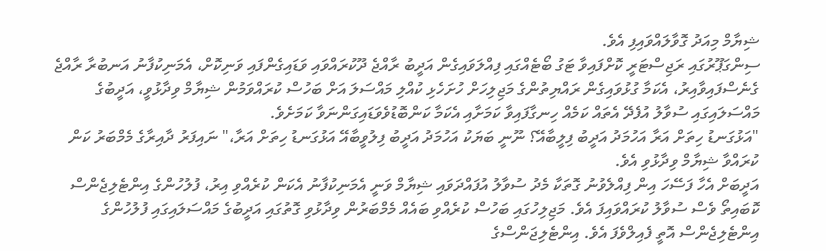ޝިޔާމް މިއަދު ގޮވާލައްވައިފި އެވެ.
ސިންގަޕޫރުގައި ރަޖިސްޓަރީ ކޮށްފައިވާ ޓަގު ބޯޓެއްގައި ފިއްލަވައިގެން އަދީބު ރާއްޖެ ދޫކުރައްވައި ވަޑައިގެންފައި ވަނިކޮށް، އެމަނިކުފާނު އަނބުރާ ރާއްޖެ ގެނެސްފައިވާއިރު، އެކަމާ ގުޅުވައިގެން ރައްޔިތުންގެ މަޖިލިހަށް ހުށަހެޅި ކުއްލި މައްސަލަ އަށް ބަހުސް ކުރައްވަމުން ޝިޔާމް ވިދާޅުވީ، އަދީބުގެ މައްސަލައިގައި ސުވާލު އުފެދޭ އެތައް ކަމެއް ހިނގާފައިވާ ކަމަށާއި އެކަމާ ކަންބޮޑުވެވަޑައިގަންނަވާ ކަމަށެވެ.
"އަޅުގަނޑު ހިތަށް އަރާ އަހުމަދު އަދީބު ފިލީބާއޭ؟ ނޫނީ ބަޔަކު އަހުމަދު އަދީބު ފިލުވީބާއޭ އަޅުގަނޑު ހިތަށް އަރާ،" ނައިފަރު ދާއިރާގެ މެމްބަރު ކަން ކުރައްވާ ޝިޔާމް ވިދާޅުވި އެވެ.
އަދީބަށް އެހާ ފަސޭހަ އިން ފިއްލެވުނު ގޮތަކާ މެދު ސުވާލު އުފައްދަވައި ޝިޔާމް ވަނީ އެމަނިކުފާނު އެކަން ކުރެއްވި އިރު، ފުލުހުންގެ އިންޓެލިޖެންސް ކޮބައިތޯ ވެސް ސުވާލު ކުރައްވައިފަ އެވެ. މަޖިލިހުގައި ބަހުސް ކުރެއްވި ބައެއް މެމްބަރުން ވިދާޅުވި ގޮތުގައި އަދީބުގެ މައްސަލައިގައި ފުލުހުންގެ އިންޓެލިޖެންސް އޮތީ ފެއިލްވެފަ އެވެ. އިންޓެލިޖަންސްގެ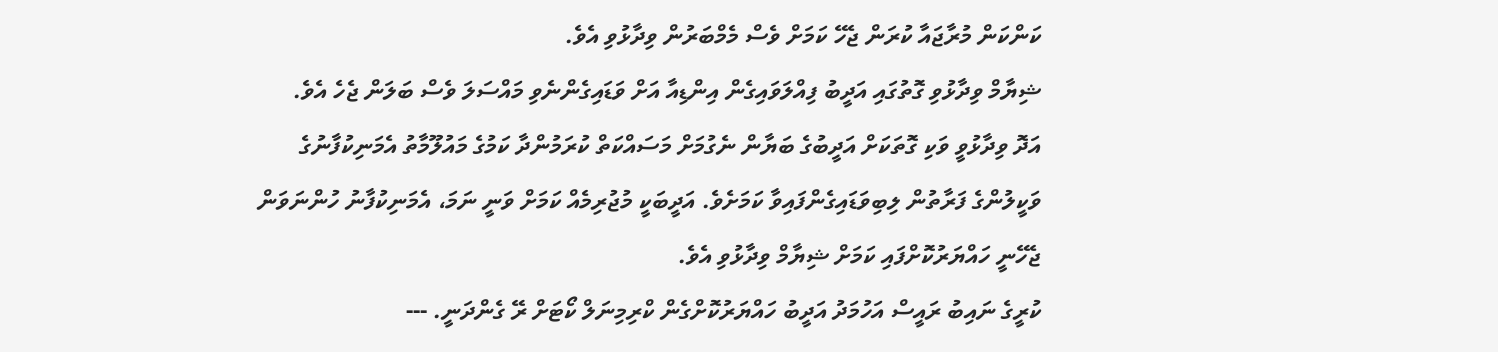ކަންކަން މުރާޖައާ ކުރަން ޖެހޭ ކަމަށް ވެސް މެމްބަރުން ވިދާޅުވި އެވެ.
ޝިޔާމް ވިދާޅުވި ގޮތުގައި އަދީބު ފިއްލަވައިގެން އިންޑިއާ އަށް ވަޑައިގެންނެވި މައްސަލަ ވެސް ބަލަން ޖެހެ އެވެ.
އަދޮ ވިދާޅުވީ ވަކި ގޮތަކަށް އަދީބުގެ ބަޔާން ނެގުމަށް މަސައްކަތް ކުރަމުންދާ ކަމުގެ މައުލޫމާތު އެމަނިކުފާނުގެ ވަކީލުންގެ ފަރާތުން ލިބިވަޑައިގެންފައިވާ ކަމަށެވެ. އަދީބަކީ މުޖުރިމެއް ކަމަށް ވަނީ ނަމަ، އެމަނިކުފާނު ހުންނަވަން ޖެހޭނީ ހައްޔަރުކޮށްފައި ކަމަށް ޝިޔާމް ވިދާޅުވި އެވެ.
ކުރީގެ ނައިބު ރައީސް އަހުމަދު އަދީބު ހައްޔަރުކޮށްގެން ކްރިމިނަލް ކޯޓަށް ރޭ ގެންދަނީ. ---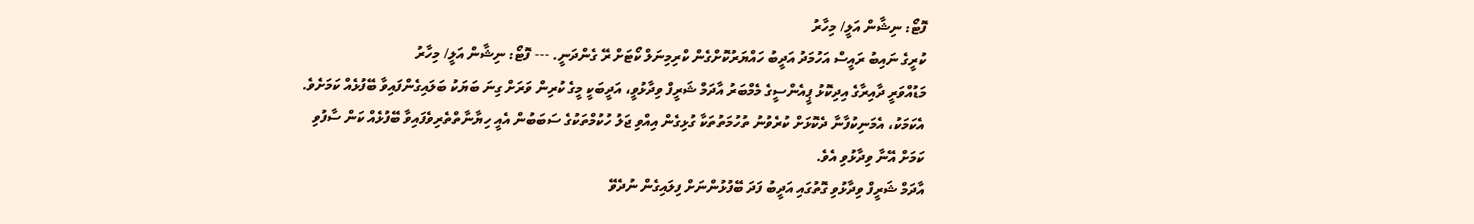ފޮޓޯ: ނިޝާން އަލީ/ މިހާރު
ކުރީގެ ނައިބު ރައީސް އަހުމަދު އަދީބު ހައްޔަރުކޮށްގެން ކްރިމިނަލް ކޯޓަށް ރޭ ގެންދަނީ. --- ފޮޓޯ: ނިޝާން އަލީ/ މިހާރު
މަޑުއްވަރީ ދާއިރާގެ އިދިކޮޅު ޕީއެންސީގެ މެމްބަރު އާދަމް ޝަރީފް ވިދާޅުވީ، އަދީބަކީ މީގެ ކުރިން ވަރަށް ގިނަ ބަޔަކު ބަލައިގެންފައިވާ ބޭފުޅެއް ކަމަށެވެ. އެކަމަކު، އެމަނިކުފާނާ ދެކޮޅަށް ކުރެވުނު ތުހުމަތުތަކާ ގުޅިގެން އިއްވި ޖަލު ހުކުމްތަކުގެ ސަބަބުން އެއީ ހިޔާނާތްތެރިވެފައިވާ ބޭފުޅެއް ކަން ސާފުވި ކަމަށް އޭނާ ވިދާޅުވި އެވެ.
އާދަމް ޝަރީފް ވިދާޅުވި ގޮތުގައި އަދީބު ފަދަ ބޭފުޅުންނަށް ފިލައިގެން ނުދެވޭ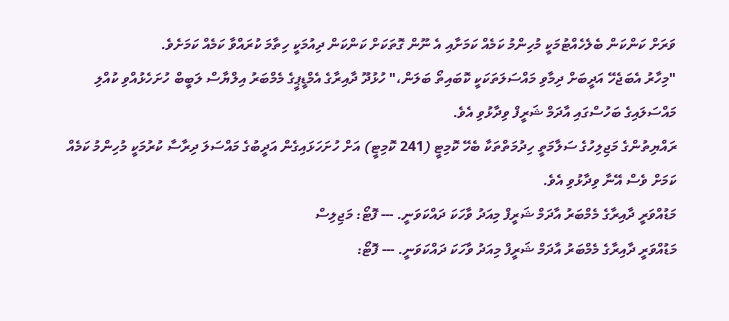ވަރަށް ކަންކަން ބެލެހެއްޓުމަކީ މުހިންމު ކަމެއް ކަމަށާއި އެ ނޫން ގޮތަކަށް ކަންކަން ދިއުމަކީ ހިތާމަ ކުރައްވާ ކަމެއް ކަމަށެވެ.
"މިހާރު އެބަޖެހޭ އަދީބަށް ދިމާވި މައްސަލަތަކަކީ ކޮބައިތޯ ބަލަން،" ހުޅުދޫ ދާއިރާގެ އެމްޑީޕީގެ މެމްބަރު އިލްޔާސް ލަބީބް ހުށަހެޅުއްވި ކުއްލި މައްސަލައިގެ ބަހުސްގައި އާދަމް ޝަރީފް ވިދާޅުވި އެވެ.
ރައްޔިތުންގެ މަޖިލިހުގެ ސަލާމަތީ ހިދުމަތްތަކާ ބެހޭ ކޮމިޓީ (241 ކޮމިޓީ) އަށް ހުށަހަޅައިގެން އަދީބުގެ މައްސަލަ ދިރާސާ ކުރުމަކީ މުހިންމު ކަމެއް ކަމަށް ވެސް އޭނާ ވިދާޅުވި އެވެ.
މަޑުއްވަރީ ދާއިރާގެ މެމްބަރު އާދަމް ޝަރީފް މިއަދު ވާހަކަ ދައްކަވަނީ. --- ފޮޓޯ: މަޖިލިސް
މަޑުއްވަރީ ދާއިރާގެ މެމްބަރު އާދަމް ޝަރީފް މިއަދު ވާހަކަ ދައްކަވަނީ. --- ފޮޓޯ: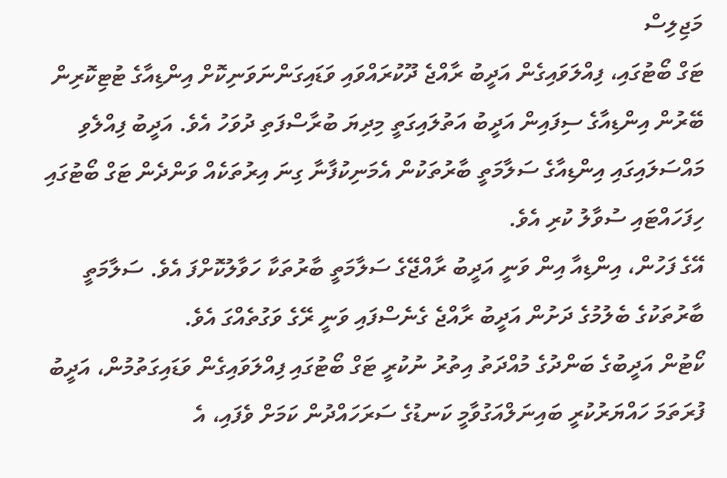މަޖިލިސް
ޓަގް ބޯޓުގައި، ފިއްލަވައިގެން އަދީބު ރާއްޖެ ދޫކުރައްވައި ވަޑައިގަންނަވަނިކޮށް އިންޑިއާގެ ޓުޓިކޮރިން ބޭރުން އިންޑިއާގެ ސިފައިން އަދީބު އަތުލައިގަތީ މިދިޔަ ބުރާސްފަތި ދުވަހު އެވެ. އަދީބު ފިއްލެވި މައްސަލައިގައި އިންޑިއާގެ ސަލާމަތީ ބާރުތަކުން އެމަނިކުފާނާ ގިނަ އިރުތަކެއް ވަންދެން ޓަގް ބޯޓުގައި ހިފަހައްޓައި ސުވާލު ކުރި އެވެ.
އޭގެ ފަހުން، އިންޑިއާ އިން ވަނީ އަދީބު ރާއްޖޭގެ ސަލާމަތީ ބާރުތަކާ ހަވާލުކޮށްފަ އެވެ. ސަލާމަތީ ބާރުތަކުގެ ބެލުމުގެ ދަށުން އަދީބު ރާއްޖެ ގެނެސްފައި ވަނީ ރޭގެ ވަގުތެއްގަ އެވެ.
ކޯޓުން އަދީބުގެ ބަންދުގެ މުއްދަތު އިތުރު ނުކުރީ ޓަގް ބޯޓުގައި ފިއްލަވައިގެން ވަޑައިގަތުމުން، އަދީބު ފުރަތަމަ ހައްޔަރުކުރީ ބައިނަލްއަގުވާމީ ކަނޑުގެ ސަރަހައްދުން ކަމަށް ވެފައި، އެ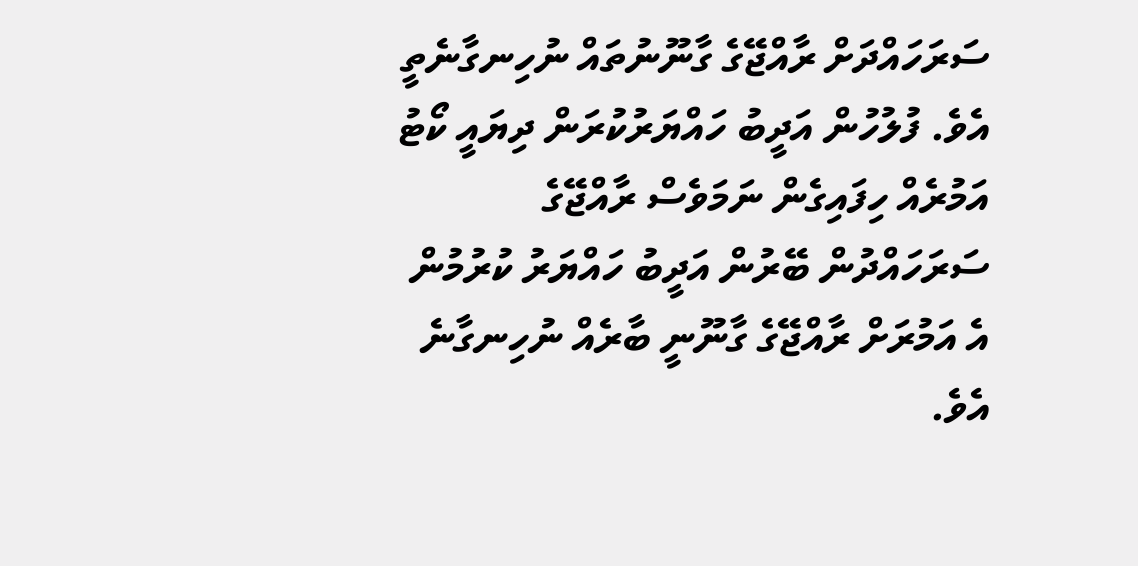ސަރަހައްދަށް ރާއްޖޭގެ ގާނޫނުތައް ނުހިނގާނެތީ އެވެ. ފުލުހުން އަދީބު ހައްޔަރުކުރަން ދިޔައީ ކޯޓު އަމުރެއް ހިފައިގެން ނަމަވެސް ރާއްޖޭގެ ސަރަހައްދުން ބޭރުން އަދީބު ހައްޔަރު ކުރުމުން އެ އަމުރަށް ރާއްޖޭގެ ގާނޫނީ ބާރެއް ނުހިނގާނެ އެވެ.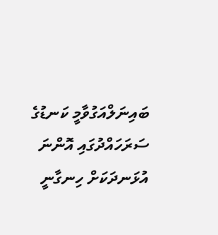ބައިނަލްއަގުވާމީ ކަނޑުގެ ސަރަހައްދުގައި އޮންނަ އުޅަނދަކަށް ހިނގާނީ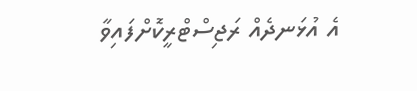އެ އުޅަނދެއް ރަޖިސްޓްރީކޮށްފައިވާ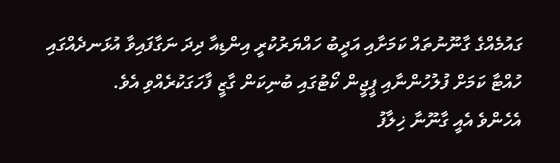ގައުމެއްގެ ގާނޫނުތައް ކަމަށާއި އަދީބު ހައްޔަރުކުރީ އިންޑިއާ ދިދަ ނަގާފައިވާ އުޅަނދެއްގައި ހުއްޓާ ކަމަށް ފުލުހުންނާއި ޕީޖީން ކޯޓުގައި ބުނިކަން ގާޒީ ފާހަގަކުރެއްވި އެވެ.
އެހެންވެ އެއީ ގާނޫނާ ޚިލާފު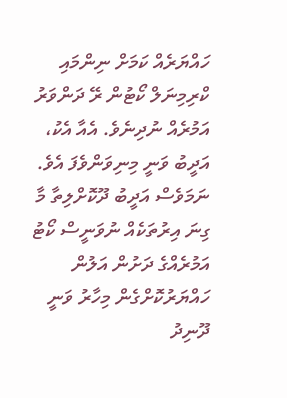ހައްޔަރެއް ކަމަށް ނިންމައި ކްރިމިނަލް ކޯޓުން ރޭ ދަންވަރު އަމުރެއް ނުދިނެވެ. އެއާ އެކު، އަދީބު ވަނީ މިނިވަންވެފަ އެވެ. ނަމަވެސް އަދީބު ދޫކޮށްލިތާ މާ ގިނަ އިރުތަކެއް ނުވަނީސް ކޯޓު އަމުރެއްގެ ދަށުން އަލުން ހައްޔަރުކޮށްގެން މިހާރު ވަނީ ދޫނިދު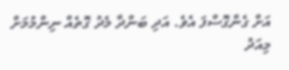އަށް ގެންގޮސްފަ އެވެ. އަދި ބަންދާ މެދު ގޮތެއް ނިންމުމަށް މިއަދު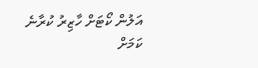އަލުން ކޯޓަށް ހާޒިރު ކުރާނެ ކަމަށް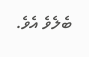ބެލެވެ އެވެ.